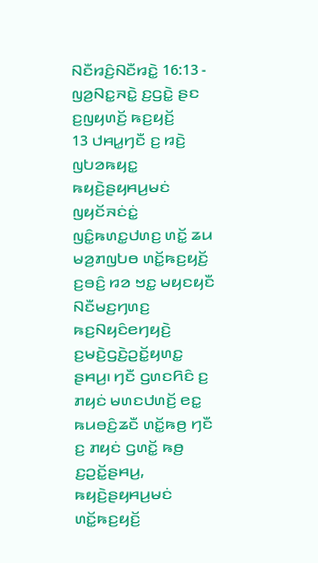ꤡꤢꤪꤙꤢꤨ꤬ꤡꤢꤪꤙꤢꤧ꤭ 16:13 - ꤜꤤ꤬ꤡꤢ꤭ꤏꤢꤧ꤭ ꤢ꤬ꤞꤢꤧ꤭ ꤔꤢ ꤢ꤬ꤜꤟꤛꤢꤩ꤬ ꤒꤢ꤬ꤟꤢꤩ꤬
13 ꤓꤌꤣ꤭ꤚꤢꤪ ꤢ꤬ ꤙꤢꤧ꤬ ꤜꤝꤤꤒꤟꤢ꤭ ꤒꤟꤢꤧ꤬ꤔꤟꤌꤣ꤬ꤗꤢꤦ ꤜꤟꤢꤩꤏꤢꤦꤢꤦ꤭ ꤜꤢꤨ꤭ꤒꤛꤢ꤭ꤓꤛꤢ꤬ ꤛꤢꤩ꤭ ꤘꤣ ꤗꤤ꤬ꤊꤜꤝꤥ ꤛꤢꤩ꤭ꤒꤢ꤬ꤟꤢꤩ꤬ ꤢ꤬ꤋꤢꤨ꤬ ꤙꤤ ꤠꤢ꤭ ꤗꤟꤢꤟꤢꤪ ꤡꤢꤪꤗꤢ꤬ꤚꤛꤢ꤬ ꤒꤢ꤬ꤡꤟꤢꤨꤕꤚꤟꤢꤧ꤬ ꤢ꤬ꤗꤢꤧ꤬ꤞꤢꤧ꤬ꤑꤢꤩ꤭ꤟꤛꤢ꤭ ꤔꤌꤣ꤬꤯ ꤚꤢꤪ ꤞꤛꤢꤖꤢꤨ ꤢ꤬ ꤊꤟꤢꤦ ꤗꤛꤢꤓꤛꤢꤩ꤬ ꤕꤢ꤭ ꤒꤣꤋꤢꤨ꤬ꤘꤢꤪ ꤛꤢꤩ꤭ꤒꤥ꤬ ꤚꤢꤪ ꤢ꤬ ꤊꤟꤢꤦ ꤞꤛꤢꤩ꤭ ꤒꤥ꤬ ꤢ꤬ꤑꤢꤩ꤭ꤔꤌꤣ꤬, ꤒꤟꤢꤧ꤬ꤔꤟꤌꤣ꤬ꤗꤢꤦ ꤛꤢꤩ꤭ꤒꤢ꤬ꤟꤢꤩ꤬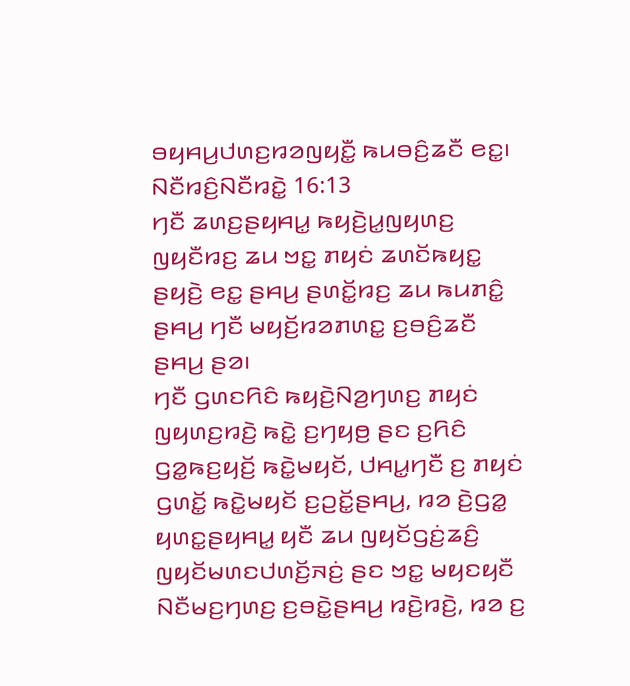ꤋꤟꤌꤣ꤬ꤓꤛꤢ꤬ꤙꤤꤜꤟꤢꤪ꤭ ꤒꤣꤋꤢꤨ꤬ꤘꤢꤪ ꤕꤢ꤭꤯
ꤡꤢꤪꤙꤢꤨ꤬ꤡꤢꤪꤙꤢꤧ꤭ 16:13
ꤚꤢꤪ ꤘꤛꤢ꤬ꤔꤟꤌꤣ꤭ ꤒꤟꤢꤧ꤬ꤣ꤭ꤜꤟꤛꤢ꤬ ꤜꤟꤢꤪꤙꤢ꤬ ꤘꤣ ꤠꤢ꤭ ꤊꤟꤢꤦ ꤘꤛꤢꤩꤒꤟꤢ꤭ ꤔꤟꤢꤧ꤬ ꤕꤢ꤭ ꤔꤌꤣ꤬ ꤔꤛꤢꤩ꤭ꤙꤢ꤬ ꤘꤣ ꤒꤣꤊꤢꤨ꤭ ꤔꤌꤣ꤬ ꤚꤢꤪ ꤗꤟꤢꤩ꤬ꤙꤤꤊꤛꤢ꤭ ꤢ꤬ꤋꤢꤨ꤬ꤘꤢꤪ ꤔꤌꤣ꤬ ꤔꤤ꤯
ꤚꤢꤪ ꤞꤛꤢꤖꤢꤨ ꤒꤟꤢꤧ꤬ꤡꤤ꤬ꤚꤛꤢ꤬ ꤊꤟꤢꤦ ꤜꤟꤛꤢ꤬ꤙꤢꤧ꤬ ꤒꤢꤧ꤭ ꤢ꤬ꤚꤟꤥ꤬ ꤔꤢ ꤢ꤬ꤖꤢꤨ ꤞꤤ꤭ꤒꤢ꤬ꤟꤢꤩ꤬ ꤒꤢꤧ꤭ꤗꤟꤢꤩ, ꤓꤌꤣ꤭ꤚꤢꤪ ꤢ꤬ ꤊꤟꤢꤦ ꤞꤛꤢꤩ꤭ ꤒꤢꤧ꤭ꤗꤟꤢꤩ ꤢ꤬ꤑꤢꤩ꤭ꤔꤌꤣ꤬, ꤙꤤ ꤢꤧ꤬ꤞꤤ꤭ ꤟꤛꤢ꤭ꤔꤟꤌꤣ꤭ ꤟꤢꤪ ꤘꤣ ꤜꤟꤢꤩꤞꤢꤦ꤬ꤘꤢꤨ꤬ ꤜꤟꤢꤩꤗꤛꤢꤓꤛꤢꤩ꤬ꤏꤢꤦ꤬ ꤔꤢ ꤠꤢ꤭ ꤗꤟꤢꤟꤢꤪ ꤡꤢꤪꤗꤢ꤬ꤚꤛꤢ꤬ ꤢ꤬ꤋꤢꤧ꤭ꤔꤌꤣ꤬ ꤙꤢꤧ꤬ꤙꤢꤧ꤬, ꤙꤤ ꤢ꤬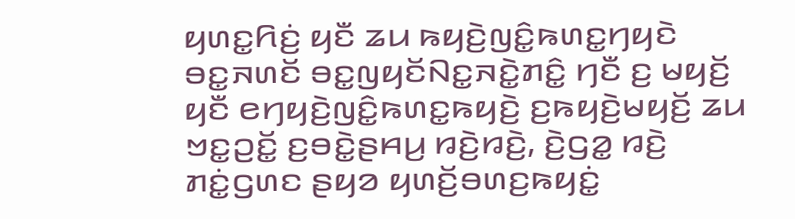ꤟꤛꤢ꤭ꤖꤢꤦ꤬ ꤟꤢꤪ ꤘꤣ ꤒꤟꤢꤧ꤬ꤜꤢꤨ꤭ꤒꤛꤢ꤭ꤚꤟꤢꤧ ꤋꤢ꤭ꤏꤛꤢꤩ ꤋꤢ꤭ꤜꤟꤢꤩꤡꤢ꤭ꤏꤢꤧ꤭ꤊꤢꤨ꤭ ꤚꤢꤪ ꤢ꤬ ꤗꤟꤢꤩ꤬ ꤟꤢꤪ ꤕꤚꤟꤢꤧ꤬ꤜꤢꤨ꤭ꤒꤛꤢ꤭ꤒꤟꤢꤧ꤬ ꤢ꤬ꤒꤟꤢꤧ꤬ꤗꤟꤢꤩ꤬ ꤘꤣ ꤠꤢ꤭ꤑꤢꤩ꤭ ꤢ꤬ꤋꤢꤧ꤭ꤔꤌꤣ꤬ ꤙꤢꤧ꤬ꤙꤢꤧ꤬, ꤢꤧ꤬ꤞꤤ꤭ ꤙꤢꤧ꤬ ꤊꤢꤦ꤭ꤞꤛꤢ ꤔꤟꤤ ꤟꤛꤢꤩ꤬ꤋꤛꤢ꤬ꤒꤟꤢꤦ꤭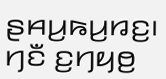ꤔꤌꤣ꤬ꤒꤣ꤬ꤙꤢ꤬꤯ ꤚꤢꤪ ꤢ꤬ꤚꤟꤥ꤬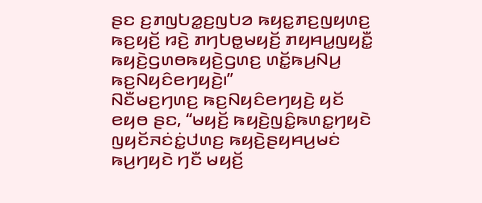ꤔꤢ ꤢ꤬ꤊꤜꤝꤤ꤭ꤢ꤬ꤜꤝꤤ ꤒꤟꤢ꤭ꤊꤢ꤬ꤜꤟꤛꤢ꤬ ꤒꤢ꤬ꤟꤢꤩ꤬ ꤙꤢꤧ꤬ ꤊꤚꤝꤥ꤭ꤗꤟꤢꤩ꤬ ꤊꤟꤌꤣ꤭ꤜꤟꤢꤪ꤭ ꤒꤟꤢꤧ꤬ꤞꤛꤥꤒꤟꤢꤧ꤬ꤞꤛꤢ꤬ ꤛꤢꤩ꤭ꤒꤣ꤬ꤡꤣ꤬ ꤒꤢ꤬ꤡꤟꤢꤨꤕꤚꤟꤢꤧ꤬꤯”
ꤡꤢꤪꤗꤢ꤬ꤚꤛꤢ꤬ ꤒꤢ꤬ꤡꤟꤢꤨꤕꤚꤟꤢꤧ꤬ ꤟꤢꤩ ꤕꤟꤥ ꤔꤢ, “ꤗꤟꤢꤩ꤬ ꤒꤟꤢꤧ꤬ꤜꤢꤨ꤭ꤒꤛꤢ꤭ꤚꤟꤢꤧ ꤜꤟꤢꤩꤏꤢꤦꤢꤦ꤭ꤓꤛꤢ꤬ ꤒꤟꤢꤧ꤬ꤔꤟꤌꤣ꤬ꤗꤢꤦ ꤒꤣ꤬ꤚꤟꤢꤧ ꤚꤢꤪ ꤗꤟꤢꤩ꤬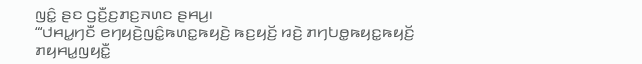ꤜꤢꤨ꤭ ꤔꤢ ꤞꤢꤪ꤬ꤢ꤬ꤊꤢ꤬ꤏꤛꤢ ꤔꤌꤣ꤬꤯
“‘ꤓꤌꤣ꤭ꤚꤢꤪ ꤕꤚꤟꤢꤧ꤬ꤜꤢꤨ꤭ꤒꤛꤢ꤭ꤒꤟꤢꤧ꤬ ꤒꤢ꤬ꤟꤢꤩ꤬ ꤙꤢꤧ꤬ ꤊꤚꤝꤥ꤭ꤒꤟꤢ꤭ꤒꤟꤢꤩ꤬ ꤊꤟꤌꤣ꤭ꤜꤟꤢꤪ꤭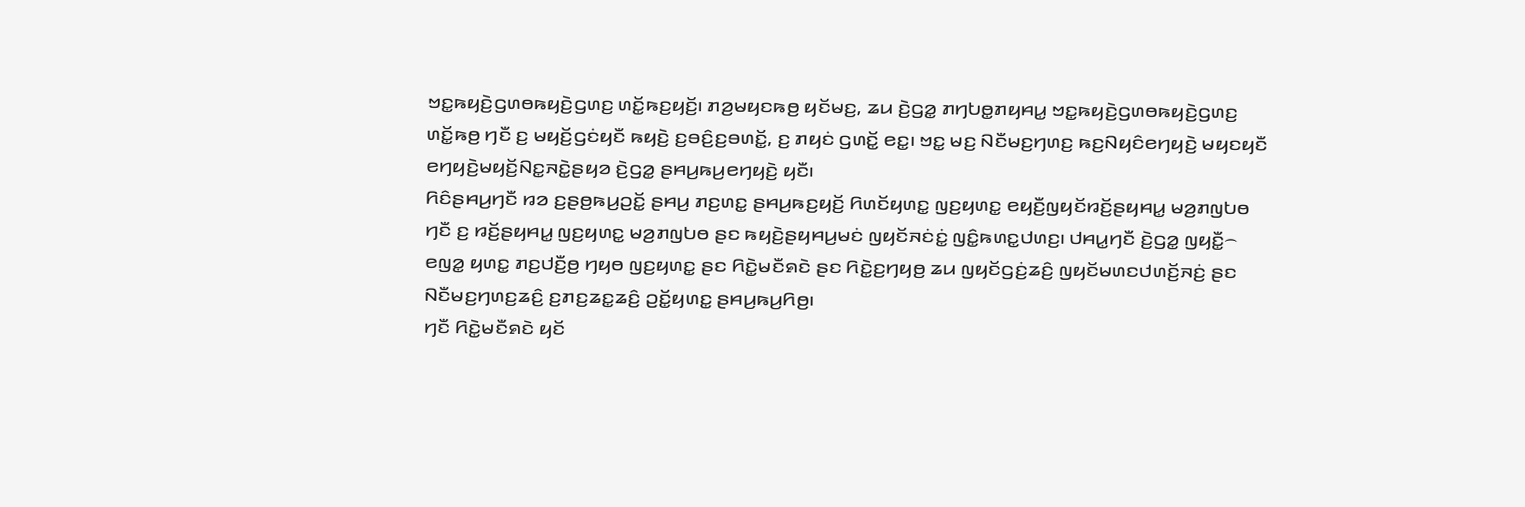ꤠꤢ꤭ꤒꤟꤢꤧ꤬ꤞꤛꤥꤒꤟꤢꤧ꤬ꤞꤛꤢ꤬ ꤛꤢꤩ꤭ꤒꤢ꤬ꤟꤢꤩ꤬꤯ ꤊꤤ꤬ꤗꤟꤢꤒꤥ꤬ ꤟꤢꤩꤗꤢ꤬, ꤘꤣ ꤢꤧ꤬ꤞꤤ꤭ ꤊꤚꤝꤥ꤭ꤊꤟꤌꤣ꤭ ꤠꤢ꤭ꤒꤟꤢꤧ꤬ꤞꤛꤥꤒꤟꤢꤧ꤬ꤞꤛꤢ꤬ ꤛꤢꤩ꤭ꤒꤥ꤬ ꤚꤢꤪ ꤢ꤬ ꤗꤟꤢꤩ꤬ꤞꤢꤦꤟꤢꤪ ꤒꤟꤢꤧ꤬ ꤢ꤬ꤋꤢꤨ꤬ꤢ꤬ꤋꤛꤢꤩ꤭, ꤢ꤬ ꤊꤟꤢꤦ ꤞꤛꤢꤩ꤭ ꤕꤢ꤭꤯ ꤠꤢ꤭ ꤗꤢ꤬ ꤡꤢꤪꤗꤢ꤬ꤚꤛꤢ꤬ ꤒꤢ꤬ꤡꤟꤢꤨꤕꤚꤟꤢꤧ꤬ ꤗꤟꤢꤟꤢꤪ ꤕꤚꤟꤢꤧ꤬ꤗꤟꤢꤩ꤬ꤡꤢ꤭ꤏꤢꤧ꤭ꤔꤟꤤ ꤢꤧ꤬ꤞꤤ꤭ ꤔꤌꤣ꤬ꤒꤣ꤬ꤕꤚꤟꤢꤧ꤬ ꤟꤢꤪ꤯
ꤖꤢꤨꤔꤌꤣ꤬ꤚꤢꤪ ꤙꤤ ꤢ꤬ꤔꤥ꤬ꤒꤣ꤬ꤑꤢꤩ꤭ ꤔꤌꤣ꤬ ꤊꤢ꤬ꤛꤢ꤭ ꤔꤌꤣ꤬ꤒꤢ꤬ꤟꤢꤩ꤬ ꤖꤛꤢꤩꤟꤛꤢ꤭ ꤜꤢ꤬ꤟꤛꤢ꤭ ꤕꤟꤢꤪ꤬ꤜꤟꤢꤩꤙꤢꤩ꤬ꤔꤟꤌꤣ꤭ ꤗꤤ꤬ꤊꤜꤝꤥ ꤚꤢꤪ ꤢ꤬ ꤙꤢꤩ꤬ꤔꤟꤌꤣ꤭ ꤜꤢ꤬ꤟꤛꤢ꤭ ꤗꤤ꤬ꤊꤜꤝꤥ ꤔꤢ ꤒꤟꤢꤧ꤬ꤔꤟꤌꤣ꤬ꤗꤢꤦ ꤜꤟꤢꤩꤏꤢꤦꤢꤦ꤭ ꤜꤢꤨ꤭ꤒꤛꤢ꤭ꤓꤛꤢ꤬꤯ ꤓꤌꤣ꤭ꤚꤢꤪ ꤢꤧ꤬ꤞꤤ꤭ ꤜꤟꤢꤪ꤭꤮ ꤕꤜꤤ꤭ ꤟꤛꤢ꤭ ꤊꤢ꤬ꤓꤢꤪ꤬ꤥ꤬ ꤚꤟꤥ ꤜꤢ꤬ꤟꤛꤢ꤭ ꤔꤢ ꤖꤢꤧ꤭ꤗꤢꤪꤎꤢꤧ ꤔꤢ ꤖꤢꤧ꤭ꤢ꤬ꤚꤟꤥ꤬ ꤘꤣ ꤜꤟꤢꤩꤞꤢꤦ꤬ꤘꤢꤨ꤬ ꤜꤟꤢꤩꤗꤛꤢꤓꤛꤢꤩ꤬ꤏꤢꤦ꤬ ꤔꤢ ꤡꤢꤪꤗꤢ꤬ꤚꤛꤢ꤬ꤘꤢꤨ꤬ ꤢ꤬ꤊꤢ꤬ꤘꤢ꤭ꤘꤢꤨ꤬ ꤑꤢꤩ꤭ꤟꤛꤢ꤭ ꤔꤌꤣ꤬ꤒꤣ꤬ꤖꤥ꤬꤯
ꤚꤢꤪ ꤖꤢꤧ꤭ꤗꤢꤪꤎꤢꤧ ꤟꤢꤩ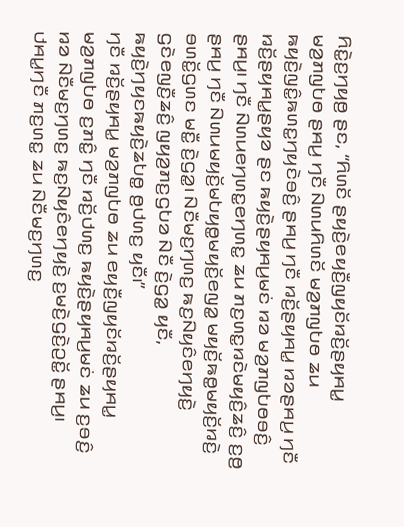ꤖꤢꤧ꤭ꤢ꤬ꤚꤟꤥ꤬ ꤔꤢ, “ꤖꤛꤢꤩ ꤔꤟꤢꤧ꤬ꤕꤟꤢꤪ꤬ꤜꤟꤢꤩꤙꤢꤩ꤬ꤔꤟꤌꤣ꤭ ꤗꤤ꤬ꤊꤜꤝꤥ ꤔꤌꤣ꤬ ꤚꤢꤪ ꤡꤛꤣꤖꤛꤢꤩ ꤗꤤ꤬ꤊꤜꤝꤥ ꤘꤣ ꤒꤟꤢꤧ꤬ꤜꤢꤨ꤭ꤒꤛꤢ꤭ꤚꤟꤢꤧꤋꤢꤨ꤬ ꤔꤌꤣ꤬ ꤚꤢꤪ ꤙꤢꤩ꤬ꤔꤟꤌꤣ꤭ ꤙꤤꤔꤌꤣ꤬ ꤚꤢꤪ ꤙꤢꤩ꤬ꤔꤟꤌꤣ꤭ꤔꤟꤤ ꤔꤢ ꤒꤟꤢꤧ꤬ꤔꤟꤌꤣ꤬ꤗꤢꤦ ꤙꤤ ꤗꤤ꤬ꤊꤜꤝꤥꤋꤢꤨ꤬ ꤔꤌꤣ꤬꤯ ꤚꤢꤪ ꤡꤛꤣꤕꤚꤛꤢ꤭ꤕꤚꤛꤢ꤭ ꤘꤣ ꤊꤢ꤬ꤛꤢ꤭ꤙꤢꤧꤗꤟꤢꤨ꤬ꤘꤢꤨ꤬ ꤢ꤬ꤥ꤬ ꤔꤌꤣ꤬ ꤚꤢꤪ ꤡꤛꤣꤗꤟꤢꤩ꤬ꤗꤝꤟꤥ꤭ꤗꤟꤢꤩ꤬ꤕꤜꤤ꤭ ꤗꤟꤢꤩ꤬ꤒꤥ꤭ꤗꤟꤢꤩ꤬ꤙꤢꤧ꤬ ꤋꤛꤢꤩ꤭ꤞꤛꤢ ꤗꤢꤪ꤭ ꤢꤧ꤬ꤞꤤ꤭꤯ ꤡꤢꤪꤗꤢ꤬ꤚꤛꤢ꤬ ꤒꤢ꤬ꤡꤟꤢꤨꤕꤚꤟꤢꤧ꤬ ꤞꤢꤧꤕꤜꤢꤪ꤬ꤘꤢꤨ꤬ ꤜꤟꤤ꤬ꤊꤢ꤬ꤞꤝꤤ ꤡꤢꤪ ꤢꤧ꤬ꤞꤤ꤭ ꤟꤢꤪ, ꤒꤟꤢꤧ꤬ꤚꤟꤢꤒꤟꤢꤧ꤬ꤘꤝꤥ꤭ ꤥ꤬ꤓꤛꤢ꤬ ꤟꤢꤪ꤯”
ꤚꤢꤪ ꤙꤢꤩ꤬ꤔꤟꤌꤣ꤭ ꤗꤤ꤬ꤊꤜꤝꤥ ꤘꤣ ꤕꤟꤢꤪ꤬ꤜꤟꤢꤩꤙꤢꤩ꤬ꤔꤟꤌꤣ꤭ ꤗꤤ꤬ꤊꤜꤝꤥ ꤢ꤬ꤊꤢꤨ꤭ ꤚꤢꤪ ꤙꤢꤩ꤬ꤓꤛꤢ꤬ ꤒꤟꤢꤧ꤬ꤔꤟꤌꤣ꤬ꤗꤢꤦ ꤘꤣ ꤢ꤬ꤋꤢꤨ꤬ ꤙꤤ ꤡꤢꤪꤗꤢ꤬ꤚꤛꤢ꤬ ꤒꤢ꤬ꤡꤟꤢꤨꤕꤚꤟꤢꤧ꤬ ꤢ꤬ꤗꤢꤧ꤬ꤞꤢꤧ꤬ꤑꤢꤩ꤭ ꤔꤌꤣ꤬꤯ ꤓꤌꤣ꤭ꤚꤢꤪ ꤊꤢ꤬ꤛꤢ꤭ ꤘꤣ ꤡꤢꤪꤗꤢ꤬ꤚꤛꤢ꤬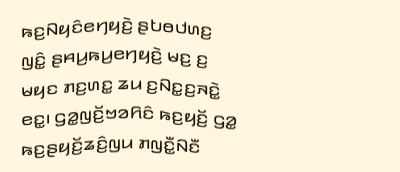ꤒꤢ꤬ꤡꤟꤢꤨꤕꤚꤟꤢꤧ꤬ ꤔꤝꤥꤓꤛꤢ꤬ ꤜꤢꤨ꤭ ꤔꤌꤣ꤬ꤒꤣ꤬ꤕꤚꤟꤢꤧ꤬ ꤗꤢ꤬ ꤢ꤬ ꤗꤟꤢ ꤊꤢ꤬ꤛꤢ꤭ ꤘꤣ ꤢ꤬ꤡꤢ꤭ꤢ꤬ꤏꤢꤧ꤭ ꤕꤢ꤭꤯ ꤞꤤ꤭ꤜꤢꤩ꤬ꤠꤤꤖꤢꤨ ꤒꤢ꤬ꤟꤢꤩ꤬ ꤞꤤ꤭ ꤒꤢ꤬ꤔꤟꤢꤩ꤬ꤘꤢꤨ꤬ꤜꤣ ꤊꤜꤢꤪ꤭ꤡꤢꤪ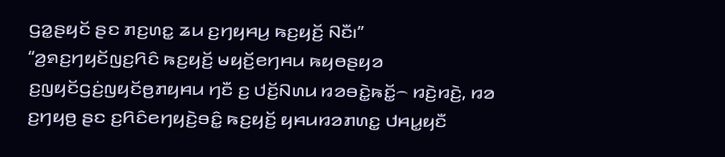ꤞꤤ꤭ꤔꤟꤢꤩ ꤔꤢ ꤊꤢ꤬ꤛꤢ꤭ ꤘꤣ ꤢ꤬ꤚꤟꤌꤣ꤬ ꤒꤢ꤬ꤟꤢꤩ꤬ ꤡꤢꤪ꤯”
“ꤤ꤬ꤎꤢ꤬ꤚꤟꤢꤩꤜꤢ꤬ꤖꤢꤨ ꤒꤢ꤬ꤟꤢꤩ꤬ ꤗꤟꤢꤩ꤬ꤕꤚꤌꤣ ꤒꤟꤥꤔꤟꤤ ꤢ꤬ꤜꤟꤢꤩꤞꤢꤦ꤬ꤜꤟꤢꤩꤥ꤬ꤊꤟꤌꤣ ꤚꤢꤪ ꤢ꤬ ꤓꤢꤩ꤬ꤡꤛꤣ ꤙꤤꤋꤢꤧ꤭ꤒꤢꤩ꤭꤮ ꤙꤢꤧ꤬ꤙꤢꤧ꤬, ꤙꤤ ꤢ꤬ꤚꤟꤥ꤬ ꤔꤢ ꤢ꤬ꤖꤢꤨꤕꤚꤟꤢꤧ꤬ꤋꤢꤨ꤭ ꤒꤢ꤬ꤟꤢꤩ꤬ ꤟꤌꤣꤙꤤꤊꤛꤢ꤭ ꤓꤌꤣ꤭ꤟꤢꤪ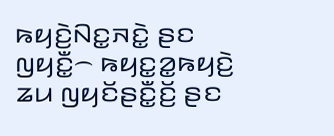ꤒꤟꤢꤧ꤬ꤡꤢ꤭ꤏꤢꤧ꤭ ꤔꤢ ꤜꤟꤢꤪ꤭꤮ ꤒꤟꤢ꤭ꤤ꤭ꤒꤟꤢꤧ꤬ ꤘꤣ ꤜꤟꤢꤩꤔꤢꤪ꤭ꤢꤩ꤬ ꤔꤢ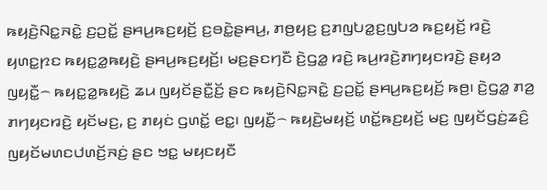ꤒꤟꤢꤧ꤬ꤡꤢ꤭ꤏꤢꤧ꤭ ꤢ꤬ꤑꤢꤩ꤭ ꤔꤌꤣ꤬ꤒꤢ꤬ꤟꤢꤩ꤬ ꤢ꤬ꤋꤢꤧ꤭ꤔꤌꤣ꤬, ꤊꤥ꤬ꤟꤢ꤬ ꤢ꤬ꤊꤜꤝꤤ꤭ꤢ꤬ꤜꤝꤤ ꤒꤢ꤬ꤟꤢꤩ꤬ ꤙꤢꤧ꤬ ꤟꤛꤢ꤭ꤐꤢ ꤒꤟꤢ꤭ꤤ꤭ꤒꤟꤢꤧ꤬ ꤔꤌꤣ꤬ꤒꤢ꤬ꤟꤢꤩ꤬꤯ ꤗꤢ꤬ꤔꤢꤚꤢꤪ ꤢꤧ꤬ꤞꤤ꤭ ꤙꤢꤧ꤬ ꤒꤣ꤬ꤙꤢꤧ꤬ꤊꤚꤟꤢꤙꤢꤧ꤬ ꤔꤟꤤ ꤜꤟꤢꤪ꤭꤮ ꤒꤟꤢ꤭ꤤ꤭ꤒꤟꤢꤧ꤬ ꤘꤣ ꤜꤟꤢꤩꤔꤢꤪ꤭ꤢꤩ꤬ ꤔꤢ ꤒꤟꤢꤧ꤬ꤡꤢ꤭ꤏꤢꤧ꤭ ꤢ꤬ꤑꤢꤩ꤭ ꤔꤌꤣ꤬ꤒꤢ꤬ꤟꤢꤩ꤬ ꤒꤥ꤬꤯ ꤢꤧ꤬ꤞꤤ꤭ ꤊꤤ꤬ ꤊꤚꤟꤢꤙꤢꤧ꤬ ꤟꤢꤩꤗꤢ꤬, ꤢ꤬ ꤊꤟꤢꤦ ꤞꤛꤢꤩ꤭ ꤕꤢ꤭꤯ ꤜꤟꤢꤪ꤭꤮ ꤒꤟꤢꤧ꤬ꤗꤟꤢꤩ꤬ ꤛꤢꤩ꤭ꤒꤢ꤬ꤟꤢꤩ꤬ ꤗꤢ꤬ ꤜꤟꤢꤩꤞꤢꤦ꤬ꤘꤢꤨ꤬ ꤜꤟꤢꤩꤗꤛꤢꤓꤛꤢꤩ꤬ꤏꤢꤦ꤬ ꤔꤢ ꤠꤢ꤭ ꤗꤟꤢꤟꤢꤪ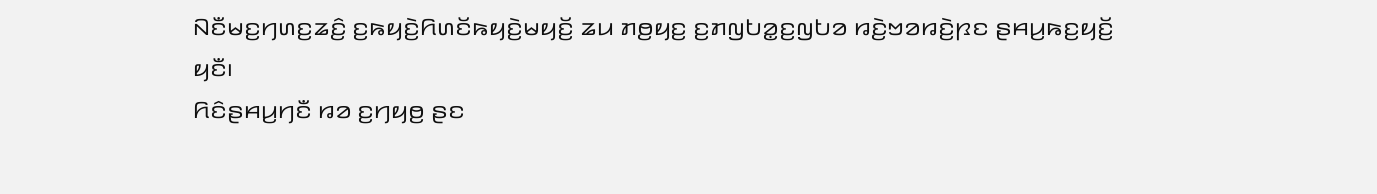ꤡꤢꤪꤗꤢ꤬ꤚꤛꤢ꤬ꤘꤢꤨ꤬ ꤢ꤬ꤒꤟꤢꤧ꤬ꤖꤛꤢꤩꤒꤟꤢꤧ꤬ꤗꤟꤢꤩ꤬ ꤘꤣ ꤊꤥ꤬ꤟꤢ꤬ ꤢ꤬ꤊꤜꤝꤤ꤭ꤢ꤬ꤜꤝꤤ ꤙꤢꤧ꤬ꤠꤤꤙꤢꤧ꤬ꤐꤢ ꤔꤌꤣ꤬ꤒꤢ꤬ꤟꤢꤩ꤬ ꤟꤢꤪ꤯
ꤖꤢꤨꤔꤌꤣ꤬ꤚꤢꤪ ꤙꤤ ꤢ꤬ꤚꤟꤥ꤬ ꤔꤢ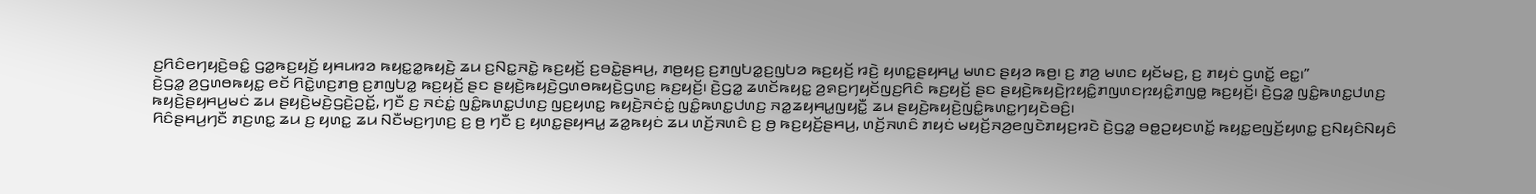ꤢ꤬ꤖꤢꤨꤕꤚꤟꤢꤧ꤬ꤋꤢꤨ꤭ ꤞꤤ꤭ꤒꤢ꤬ꤟꤢꤩ꤬ ꤟꤌꤣꤙꤤ ꤒꤟꤢ꤭ꤤ꤭ꤒꤟꤢꤧ꤬ ꤘꤣ ꤢ꤬ꤡꤢ꤭ꤏꤢꤧ꤭ ꤒꤢ꤬ꤟꤢꤩ꤬ ꤢ꤬ꤋꤢꤧ꤭ꤔꤌꤣ꤬, ꤊꤥ꤬ꤟꤢ꤬ ꤢ꤬ꤊꤜꤝꤤ꤭ꤢ꤬ꤜꤝꤤ ꤒꤢ꤬ꤟꤢꤩ꤬ ꤙꤢꤧ꤬ ꤟꤛꤢ꤭ꤔꤟꤌꤣ꤭ ꤗꤛꤢ ꤔꤟꤤ ꤒꤥ꤬꤯ ꤢ꤬ ꤊꤤ꤬ ꤗꤛꤢ ꤟꤢꤩꤗꤢ꤬, ꤢ꤬ ꤊꤟꤢꤦ ꤞꤛꤢꤩ꤭ ꤕꤢ꤭꤯”
ꤢꤧ꤬ꤞꤤ꤭ ꤤ꤬ꤞꤛꤥꤒꤟꤢ꤭ ꤕꤢꤩ ꤖꤢꤧ꤭ꤛꤢ꤬ꤊꤥ꤬ ꤢ꤬ꤊꤜꤝꤤ꤭ ꤒꤢ꤬ꤟꤢꤩ꤬ ꤔꤢ ꤔꤟꤢꤧ꤬ꤒꤟꤢꤧ꤬ꤞꤛꤥꤒꤟꤢꤧ꤬ꤞꤛꤢ꤬ ꤒꤢ꤬ꤟꤢꤩ꤬꤯ ꤢꤧ꤬ꤞꤤ꤭ ꤘꤛꤢꤩꤒꤟꤢ꤭ ꤤ꤬ꤎꤢ꤬ꤚꤟꤢꤩꤜꤢ꤬ꤖꤢꤨ ꤒꤢ꤬ꤟꤢꤩ꤬ ꤔꤢ ꤔꤟꤢꤧ꤬ꤒꤟꤢꤧ꤬ꤐꤟꤢꤨ꤭ꤊꤜꤛꤢꤐꤟꤢꤨ꤭ꤊꤜꤥ꤭ ꤒꤢ꤬ꤟꤢꤩ꤬꤯ ꤢꤧ꤬ꤞꤤ꤭ ꤜꤢꤨ꤭ꤒꤛꤢ꤭ꤓꤛꤢ꤬ ꤒꤟꤢꤧ꤬ꤔꤟꤌꤣ꤬ꤗꤢꤦ ꤘꤣ ꤔꤟꤢꤧ꤬ꤗꤢꤧ꤬ꤞꤢꤧ꤬ꤑꤢꤩ꤭, ꤚꤢꤪ ꤢ꤬ ꤏꤢꤦꤢꤦ꤭ ꤜꤢꤨ꤭ꤒꤛꤢ꤭ꤓꤛꤢ꤬ ꤜꤢ꤬ꤟꤛꤢ꤭ ꤒꤟꤢꤧ꤬ꤏꤢꤦꤢꤦ꤭ ꤜꤢꤨ꤭ꤒꤛꤢ꤭ꤓꤛꤢ꤬ ꤏꤤ꤭ꤘꤟꤌꤣ꤭ꤜꤟꤢꤪ꤭ ꤘꤣ ꤔꤟꤢꤧ꤬ꤒꤟꤢꤧ꤬ꤜꤢꤨ꤭ꤒꤛꤢ꤭ꤚꤟꤢꤧꤋꤢꤨ꤬꤯
ꤖꤢꤨꤔꤌꤣ꤬ꤚꤢꤪ ꤊꤢ꤬ꤛꤢ꤭ ꤘꤣ ꤢ꤬ ꤟꤛꤢ꤭ ꤘꤣ ꤡꤢꤪꤗꤢ꤬ꤚꤛꤢ꤬ ꤢ꤬ ꤥ꤬ ꤚꤢꤪ ꤢ꤬ ꤟꤛꤢ꤭ꤔꤟꤌꤣ꤭ ꤘꤤ꤭ꤒꤟꤢꤦ ꤘꤣ ꤛꤢꤩ꤬ꤏꤛꤢꤨ ꤢ꤬ ꤥ꤬ ꤒꤢ꤬ꤟꤢꤩ꤬ꤔꤌꤣ꤬, ꤛꤢꤩ꤬ꤏꤛꤢꤨ ꤊꤟꤢꤦ ꤗꤟꤢꤩ꤬ꤏꤤ꤬ꤕꤜꤢꤧꤊꤟꤢ꤬ꤙꤢꤧ ꤢꤧ꤬ꤞꤤ꤭ ꤋꤥ꤭ꤑꤟꤢꤛꤢꤩ꤭ ꤒꤟꤢ꤭ꤕꤜꤢꤩ꤬ꤟꤛꤢ꤭ ꤢ꤬ꤡꤟꤢꤨꤡꤟꤢꤨ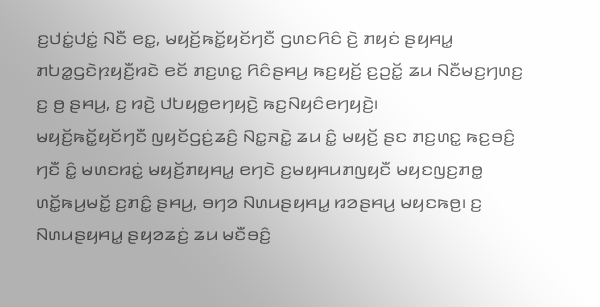ꤢ꤬ꤓꤢꤦ꤭ꤓꤢꤦ꤭ ꤡꤢꤪ ꤕꤢ꤭, ꤗꤟꤢꤩ꤬ꤒꤢꤩ꤭ꤟꤢꤩꤚꤢꤪ ꤞꤛꤢꤖꤢꤨ ꤢꤧ꤬ ꤊꤟꤢꤦ ꤔꤟꤌꤣ꤭ ꤊꤝꤤ꤭ꤞꤢꤧꤐꤟꤢꤪ꤬ꤙꤢꤧ ꤕꤢꤩ ꤊꤢ꤬ꤛꤢ꤭ ꤖꤢꤨꤔꤌꤣ꤬ ꤒꤢ꤬ꤟꤢꤩ꤬ ꤢ꤬ꤑꤢꤩ꤭ ꤘꤣ ꤡꤢꤪꤗꤢ꤬ꤚꤛꤢ꤬ ꤢ꤬ ꤥ꤬ ꤔꤌꤣ꤬, ꤢ꤬ ꤙꤢꤧ꤬ ꤓꤝꤟꤥ꤭ꤕꤚꤟꤢꤧ꤬ ꤒꤢ꤬ꤡꤟꤢꤨꤕꤚꤟꤢꤧ꤬꤯
ꤗꤟꤢꤩ꤬ꤒꤢꤩ꤭ꤟꤢꤩꤚꤢꤪ ꤜꤟꤢꤩꤞꤢꤦ꤬ꤘꤢꤨ꤬ ꤡꤢ꤭ꤏꤢꤧ꤭ ꤘꤣ ꤢꤨ꤭ ꤗꤟꤢꤩ꤬ ꤔꤢ ꤊꤢ꤬ꤛꤢ꤭ ꤒꤢ꤬ꤋꤢꤨ꤬ ꤚꤢꤪ ꤢꤨ꤭ ꤗꤛꤢꤙꤢꤦ꤭ ꤗꤟꤢꤩ꤬ꤊꤟꤌꤣ꤭ ꤕꤚꤢꤧ ꤢ꤬ꤗꤟꤌꤣꤊꤜꤟꤢꤪ ꤗꤟꤢꤜꤢ꤬ꤊꤥ꤭ ꤛꤢꤩ꤭ꤒꤣ꤬ꤗꤢꤩ꤭ ꤢ꤬ꤊꤢꤨ꤭ ꤔꤌꤣ꤬, ꤋꤚꤤ ꤡꤛꤣꤔꤟꤌꤣ꤭ ꤙꤤꤔꤌꤣ꤬ ꤗꤟꤢꤒꤥ꤬꤯ ꤢ꤬ ꤡꤛꤣꤔꤟꤌꤣ꤭ ꤔꤟꤤꤘꤢꤦ꤬ ꤘꤣ ꤗꤢꤪꤋꤢꤨ꤬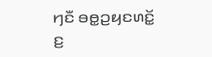ꤚꤢꤪ ꤋꤥ꤭ꤑꤟꤢꤛꤢꤩ꤭ ꤢ꤬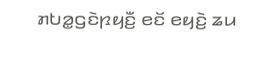ꤊꤝꤤ꤭ꤞꤢꤧꤐꤟꤢꤪ꤬ ꤕꤢꤩ ꤕꤟꤢꤧ꤬ ꤘꤣ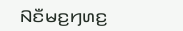ꤡꤢꤪꤗꤢ꤬ꤚꤛꤢ꤬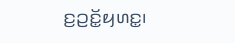ꤢ꤬ꤑꤢꤩ꤭ꤟꤛꤢ꤭꤯